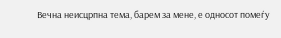Вечна неисцрпна тема, барем за мене, е односот помеѓу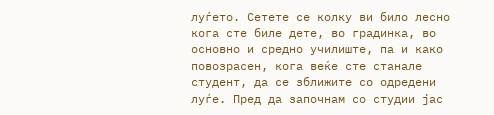луѓето. Сетете се колку ви било лесно кога сте биле дете, во градинка, во основно и средно училиште, па и како повозрасен, кога веќе сте станале студент, да се зближите со одредени луѓе. Пред да започнам со студии јас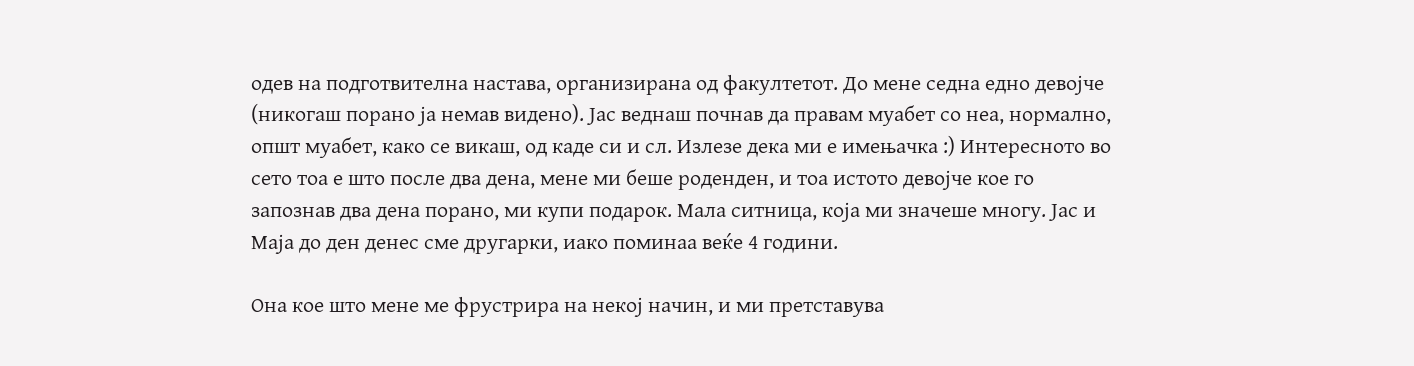одев на подготвителна настава, организирана од факултетот. До мене седна едно девојче (никогаш порано ја немав видено). Јас веднаш почнав да правам муабет со неа, нормално, општ муабет, како се викаш, од каде си и сл. Излезе дека ми е имењачка :) Интересното во сето тоа е што после два дена, мене ми беше роденден, и тоа истото девојче кое го запознав два дена порано, ми купи подарок. Мала ситница, која ми значеше многу. Јас и Маја до ден денес сме другарки, иако поминаа веќе 4 години.

Она кое што мене ме фрустрира на некој начин, и ми претставува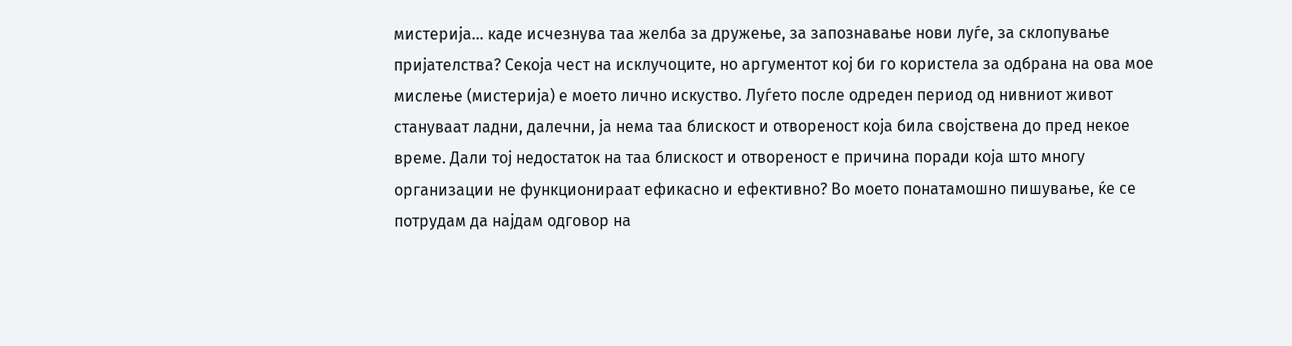мистерија… каде исчезнува таа желба за дружење, за запознавање нови луѓе, за склопување пријателства? Секоја чест на исклучоците, но аргументот кој би го користела за одбрана на ова мое мислење (мистерија) е моето лично искуство. Луѓето после одреден период од нивниот живот стануваат ладни, далечни, ја нема таа блискост и отвореност која била својствена до пред некое време. Дали тој недостаток на таа блискост и отвореност е причина поради која што многу организации не функционираат ефикасно и ефективно? Во моето понатамошно пишување, ќе се потрудам да најдам одговор на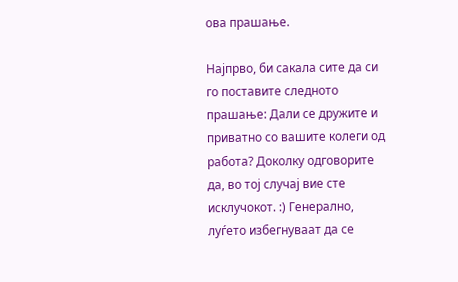ова прашање.

Најпрво, би сакала сите да си го поставите следното прашање: Дали се дружите и приватно со вашите колеги од работа? Доколку одговорите да, во тој случај вие сте исклучокот. :) Генерално, луѓето избегнуваат да се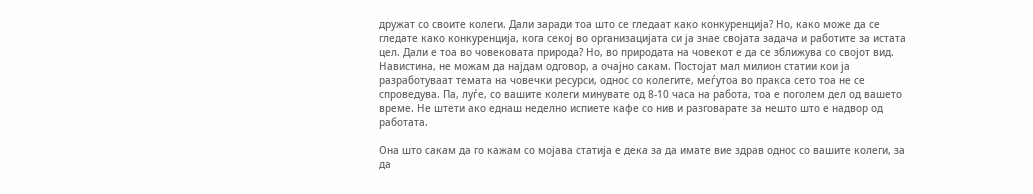дружат со своите колеги. Дали заради тоа што се гледаат како конкуренција? Но, како може да се гледате како конкуренција, кога секој во организацијата си ја знае својата задача и работите за истата цел. Дали е тоа во човековата природа? Но, во природата на човекот е да се зближува со својот вид. Навистина, не можам да најдам одговор, а очајно сакам. Постојат мал милион статии кои ја разработуваат темата на човечки ресурси, однос со колегите, меѓутоа во пракса сето тоа не се спроведува. Па, луѓе, со вашите колеги минувате од 8-10 часа на работа, тоа е поголем дел од вашето време. Не штети ако еднаш неделно испиете кафе со нив и разговарате за нешто што е надвор од работата.

Она што сакам да го кажам со мојава статија е дека за да имате вие здрав однос со вашите колеги, за да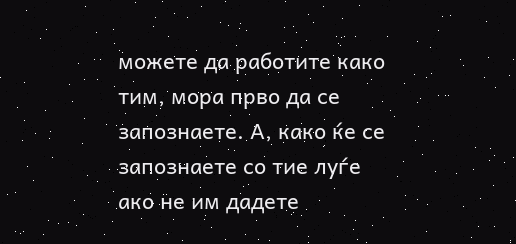можете да работите како тим, мора прво да се запознаете. А, како ќе се запознаете со тие луѓе ако не им дадете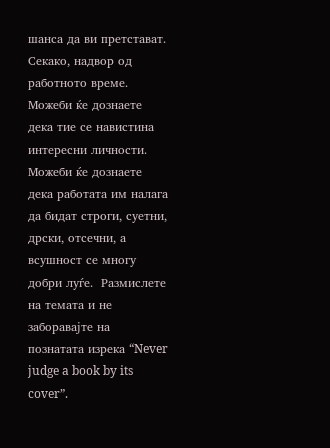шанса да ви претстават. Секако, надвор од работното време. Можеби ќе дознаете дека тие се навистина интересни личности. Можеби ќе дознаете дека работата им налага да бидат строги, суетни, дрски, отсечни, а всушност се многу добри луѓе.  Размислете на темата и не заборавајте на познатата изрека “Never judge a book by its cover”.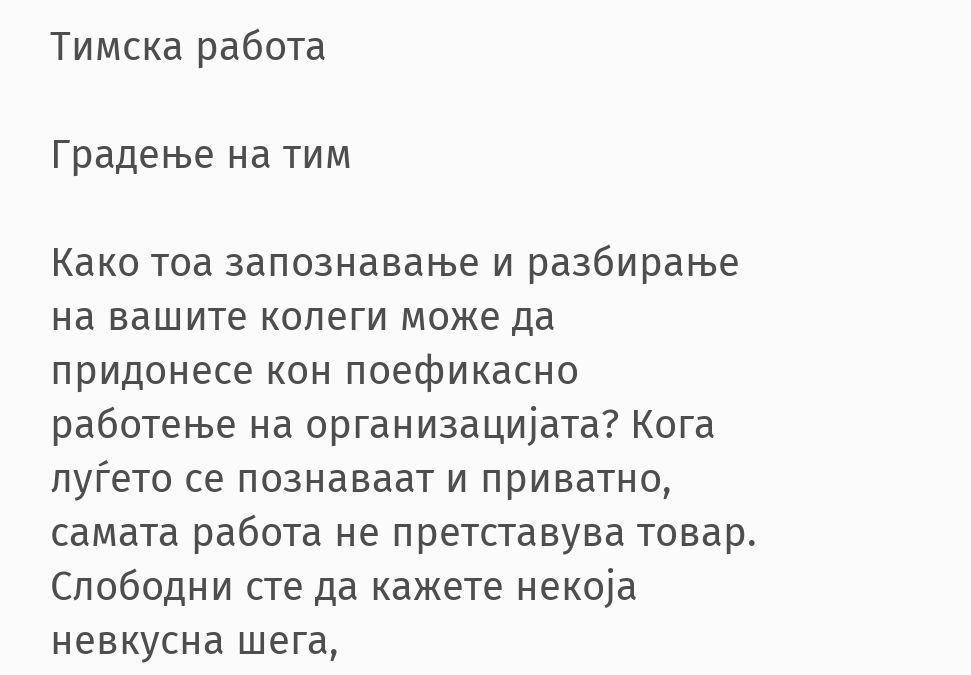Тимска работа

Градење на тим

Како тоа запознавање и разбирање на вашите колеги може да придонесе кон поефикасно работење на организацијата? Кога луѓето се познаваат и приватно, самата работа не претставува товар. Слободни сте да кажете некоја невкусна шега,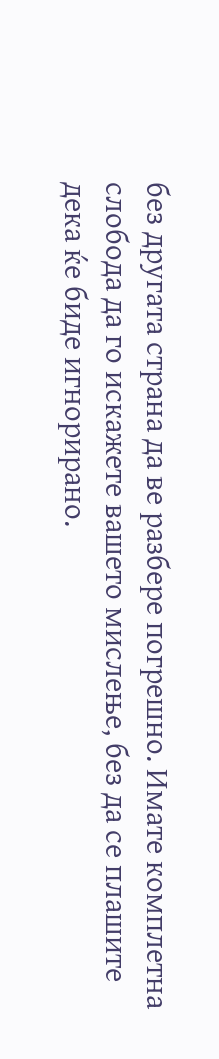без другата страна да ве разбере погрешно. Имате комплетна слобода да го искажете вашето мислење, без да се плашите дека ќе биде игнорирано.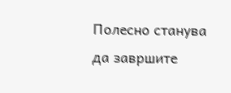Полесно станува да завршите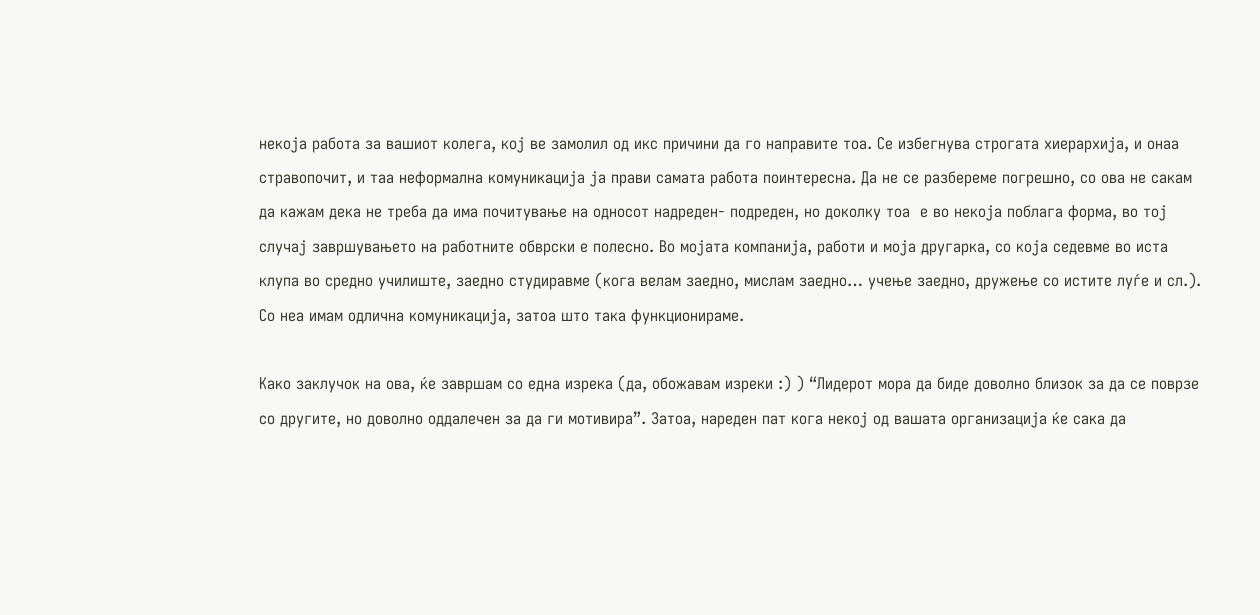некоја работа за вашиот колега, кој ве замолил од икс причини да го направите тоа. Се избегнува строгата хиерархија, и онаа стравопочит, и таа неформална комуникација ја прави самата работа поинтересна. Да не се разбереме погрешно, со ова не сакам да кажам дека не треба да има почитување на односот надреден- подреден, но доколку тоа  е во некоја поблага форма, во тој случај завршувањето на работните обврски е полесно. Во мојата компанија, работи и моја другарка, со која седевме во иста клупа во средно училиште, заедно студиравме (кога велам заедно, мислам заедно… учење заедно, дружење со истите луѓе и сл.). Со неа имам одлична комуникација, затоа што така функционираме.

Како заклучок на ова, ќе завршам со една изрека (да, обожавам изреки :) ) “Лидерот мора да биде доволно близок за да се поврзе со другите, но доволно оддалечен за да ги мотивира”. Затоа, нареден пат кога некој од вашата организација ќе сака да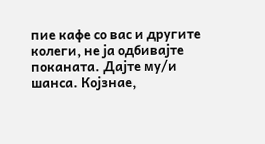пие кафе со вас и другите колеги, не ја одбивајте поканата. Дајте му/и шанса. Којзнае,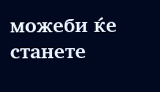можеби ќе станете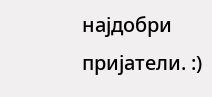најдобри пријатели. :)